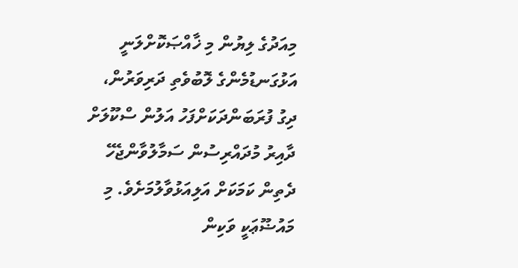މިއަދުގެ ލިޔުން މި ޚާއްޞަކޮށްލަނީ އަޅުގަނޑުމެންގެ ލޮބުވެތި ދަރިވަރުން، ދިގު ފުރަބަންދަކަށްފަހު އަލުން ސްކޫލަށް ދާއިރު މުދައްރިސުން ސަމާލުވާންޖެހޭ ދެތިން ކަމަކަށް އަލިއަޅުވާލުމަށެވެ. މި މައުޟޫޢަކީ ވަކިން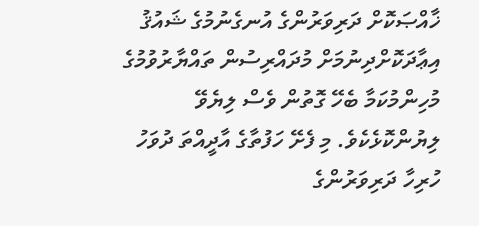ޚާއްޞަކޮށް ދަރިވަރުންގެ އުނގެނުމުގެ ޝައުޤު އިޢާދަކޮށްދިނުމަށް މުދައްރިސުން ތައްޔާރުވުމުގެ މުހިންމުކަމާ ބެހޭ ގޮތުން ވެސް ލިޔެވޭ ލިޔުންކޮޅެކެވެ. މި ފެށޭ ހަފުތާގެ އާދީއްތަ ދުވަހު ހުރިހާ ދަރިވަރުންގެ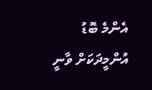އެންމެ ބޮޑު އުންމީދަކަށް ވާނީ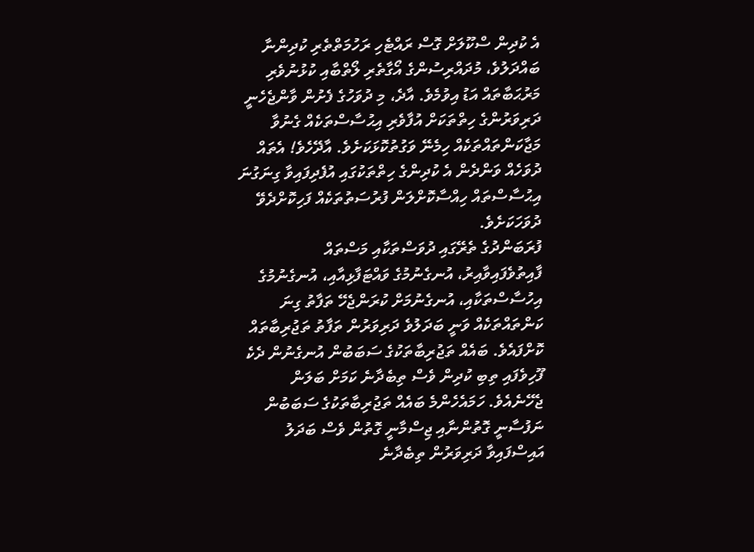އެ ކުދިން ސްކޫލަށް ގޮސް ރައްޓެހި ރަހުމަތްތެރި ކުދިންނާ ބައްދަލުވެ، މުދައްރިސުންގެ އޯގާތެރި ލޯތްބާއި ކުޅުނުވެރި މަރުޙަބާތައް އަޑު އިވުމެވެ. އާދެ، މި ދުވަހުގެ ފެށުން ވާންޖެހެނީ ދަރިވަރުންގެ ހިތްތަކަށް އުފާވެރި އިޙުސާސްތަކެއް ގެނުވާ މަޖާކަންތައްތަކެއް ހިމެނޭ ވަގުތުކޮޅަކަށެވެ. އާދޭހެވެ! އެތައް ދުވަހެއް ވަންދެން އެ ކުދިންގެ ހިތްތަކުގައި އުފެދިފައިވާ ގިނަގުނަ އިޙުސާސްތައް ހިއްސާކޮށްލަން ފުރުސަތުތަކެއް ފަހިކޮށްދެވޭ ދުވަހަކަށެވެ.
ފުރަބަންދުގެ ތެރޭގައި ދުވަސްތަކާއި މަސްތައް ފާއިތުވެފައިވާއިރު، އުނގެނުމުގެ ވައްޓަފާޅިއާއި، އުނގެނުމުގެ އިހުސާސްތަކާއި، އުނގެނުމަށް ކުރަންޖެހޭ ތަފާތު ގިނަ ކަންތައްތަކެއް ވަނީ ބަދަލުވެ ދަރިވަރުން ތަފާތު ތަޖުރިބާތައް ކޮށްފައެވެ. ބައެއް ތަޖުރިބާތަކުގެ ސަބަބުން އުނގެނުން ދެކެ ފޫހިވެފައި ތިބި ކުދިން ވެސް ތިބެދާނެ ކަމަށް ބަލަން ޖެހޭނެއެވެ. ހަމައެހެންމެ ބައެއް ތަޖުރިބާތަކުގެ ސަބަބުން ނަފުސާނީ ގޮތުންނާއި ޖިސްމާނީ ގޮތުން ވެސް ބަދަލު އައިސްފައިވާ ދަރިވަރުން ތިބެދާނެ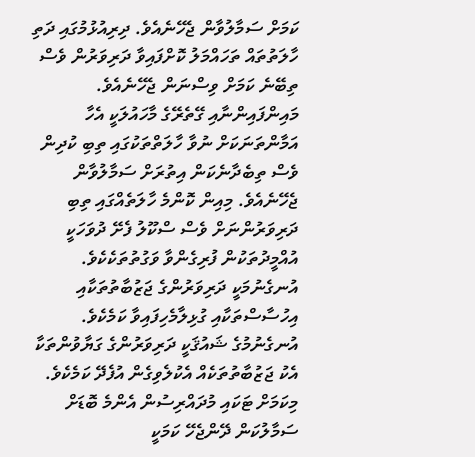ކަމަށް ސަމާލުވާން ޖެހޭނެއެވެ. ދިރިއުޅުމުގައި ދަތި ހާލަތުތައް ތަހައްމަލު ކޮށްފައިވާ ދަރިވަރުން ވެސް ތިބޭނެ ކަމަށް ވިސްނަން ޖެހޭނެއެވެ. މައިންފައިންނާއި ގޭތެރޭގެ މާހައުލަކީ އެހާ އަމާންތަނަކަށް ނުވާ ހާލަތްތަކުގައި ތިބި ކުދިން ވެސް ތިބެދާނެކަން އިތުރަށް ސަމާލުވާން ޖެހޭނެއެވެ. މިއިން ކޮންމެ ހާލަތެއްގައި ތިބި ދަރިވަރުންނަށް ވެސް ސްކޫލު ފެށޭ ދުވަހަކީ އުއްމީދުތަކުން ފުރިގެންވާ ވަގުތުތަކެކެވެ.
އުނގެނުމަކީ ދަރިވަރުންގެ ޖަޒުބާތުތަކާއި އިހުސާސްތަކާއި ގުޅިލާމެހިފައިވާ ކަމެކެވެ. އުނގެނުމުގެ ޝައުޤަކީ ދަރިވަރުންގެ ގަޔާވުންތަކާ އެކު ޖަޒުބާތުތަކެއް އެކުލެވިގެން އުފެދޭ ކަމެކެވެ. މިކަމަށް ޓަކައި މުދައްރިސުން އެންމެ ބޮޑަށް ސަމާލުކަން ދޭންޖެހޭ ކަމަކީ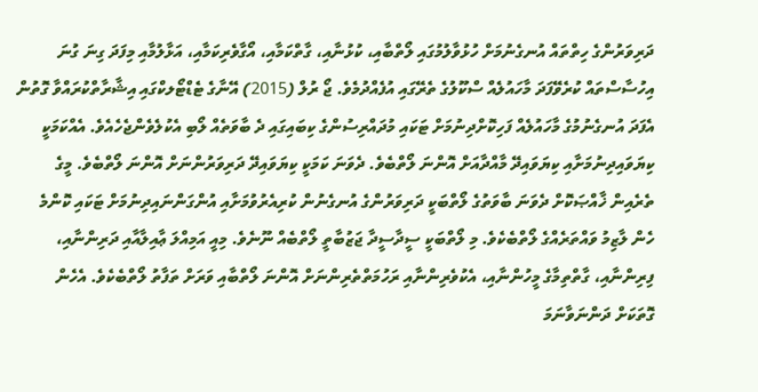ދަރިވަރުންގެ ހިތްތައް އުނގެނުމަށް ހުޅުވާލުމުގައި ލޯތްބާއި، ކުޅުނާއި، ގާތްކަމާއި، އޯގާވެރިކަމާއި، އަޅާލުމާއި މިފަދަ ގިނަ ގުނަ އިހުސާސްތައް ކުރެވޭފަދަ މާހައުލެއް ސްކޫލުގެ ތެރޭގައި އުފެއްދުމެވެ. ޖޯ ރުލް (2015) އޭނާގެ ޓެޑްޓޯލކްގައި އިޝާރާތްކުރައްވާ ގޮތުން އެފަދަ އުނގެނުމުގެ މާހައުލެއް ފަހިކޮށްދިނުމަށް ޓަކައި މުދައްރިސުންގެ ކިބައިގައި ދެ ބާވަތެއް ލޯބި އެކުލެވެންޖެހެއެވެ. އެއްކަމަކީ ކިޔަވައިދިނުމަށާއި ކިޔަވައިދޭ މާއްދާއަށް އޮންނަ ލޯތްބެވެ. ދެވަނަ ކަމަކީ ކިޔަވައިދޭ ދަރިވަރުންނަށް އޮންނަ ލޯތްބެވެ. މީގެ ތެރެއިން ޚާއްޞަކޮށް ދެވަނަ ބާވަތުގެ ލޯތްބަކީ ދަރިވަރުންގެ އުނގެނުން ކުރިއެރުވުމަށާއި އުންގަންނައިދިނުމަށް ޓަކައި ކޮންމެ ހެން ލާޒިމު ވައްތަރެއްގެ ލޯތްބެކެވެ. މި ލޯތްބަކީ ސީދާސީދާ ޖަޒުބާތީ ލޯތްބެއް ނޫނެވެ. މިއީ އަމިއްލަ ޢާއިލާއާއި ދަރިންނާއި، ފިރިންނާއި، ގާތްތިމާގެ މީހުންނާއި، އެކުވެރިންނާއި ރަހުމަތްތެރިންނަށް އޮންނަ ލޯތްބާއި ވަރަށް ތަފާތު ލޯތްބެކެވެ. އެހެން ގޮތަކަށް ދަންނަވާނަމަ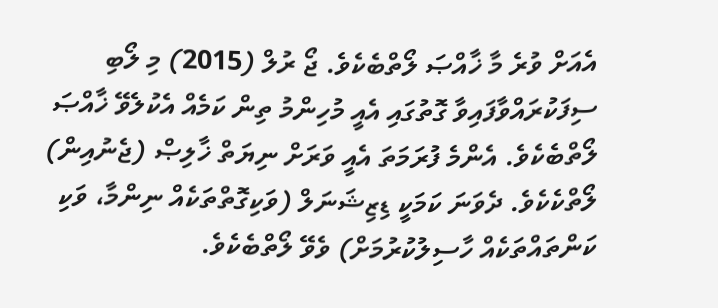އެއަށް ވުރެ މާ ޚާއްޞަ ލޯތްބެކެވެ. ޖޯ ރުލް (2015) މި ލޯބި ސިފަކުރައްވާފައިވާ ގޮތުގައި އެއީ މުހިންމު ތިން ކަމެއް އެކުލެވޭ ޚާއްޞަ ލޯތްބެކެވެ. އެންމެ ފުރަމަތަ އެއީ ވަރަށް ނިޔަތް ޚާލިޞް (ޖެނުއިން) ލޯތްކެކެވެ. ދެވަނަ ކަމަކީ ޑިޒިޝަނަލް (ވަކިގޮތްތަކެއް ނިންމާ، ވަކި ކަންތައްތަކެއް ހާސިލުކުރުމަށް) ވެވޭ ލޯތްބެކެވެ.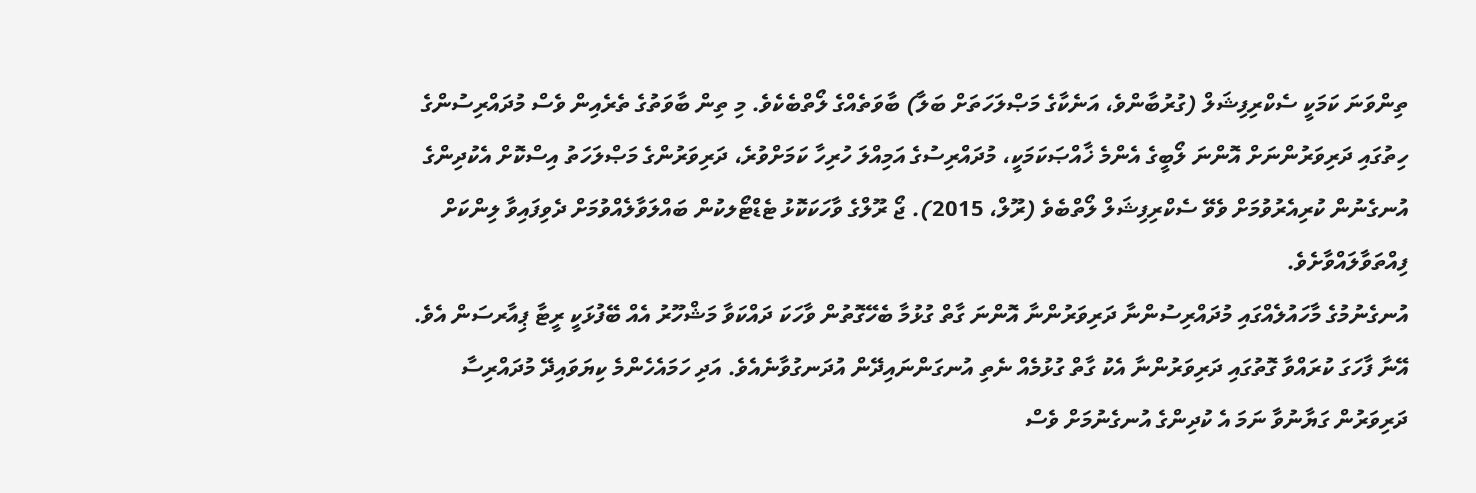ތިންވަނަ ކަމަކީ ސެކްރިފިޝަލް (ގުރުބާންވެ، އަނެކާގެ މަޞްލަހަތަށް ބަލާ) ބާވަތެއްގެ ލޯތްބެކެވެ. މި ތިން ބާވަތުގެ ތެރެއިން ވެސް މުދައްރިސުންގެ ހިތުގައި ދަރިވަރުންނަށް އޮންނަ ލޯބީގެ އެންމެ ޚާއްޞަކަމަކީ، މުދައްރިސުގެ އަމިއްލަ ހުރިހާ ކަމަށްވުރެ، ދަރިވަރުންގެ މަޞްލަހަތު އިސްކޮށް އެކުދިންގެ އުނގެނުން ކުރިއެރުވުމަށް ވެވޭ ސެކްރިފިޝަލް ލޯތްބެވެ (ރޫލް، 2015). ޖޯ ރޫލްގެ ވާހަކަކޮޅު ޓެޑްޓޯލކުން ބައްލަވާލެއްވުމަށް ދެވިފައިވާ ލިންކަށް ފިއްތަވާލައްވާށެވެ.
އުނގެނުމުގެ މާހައުލެއްގައި މުދައްރިސުންނާ ދަރިވަރުންނާ އޮންނަ ގާތް ގުޅުމާ ބެހޭގޮތުން ވާހަކަ ދައްކަވާ މަޝްހޫރު އެއް ބޭފުޅަކީ ރީޓާ ޕިއާރސަން އެވެ. އޭނާ ފާހަގަ ކުރައްވާ ގޮތުގައި ދަރިވަރުންނާ އެކު ގާތް ގުޅުމެއް ނެތި އުނގަންނައިދޭން އުދަނގުވާނެއެވެ. އަދި ހަމައެހެންމެ ކިޔަވައިދޭ މުދައްރިސާ ދަރިވަރުން ގަޔާނުވާ ނަމަ އެ ކުދިންގެ އުނގެނުމަށް ވެސް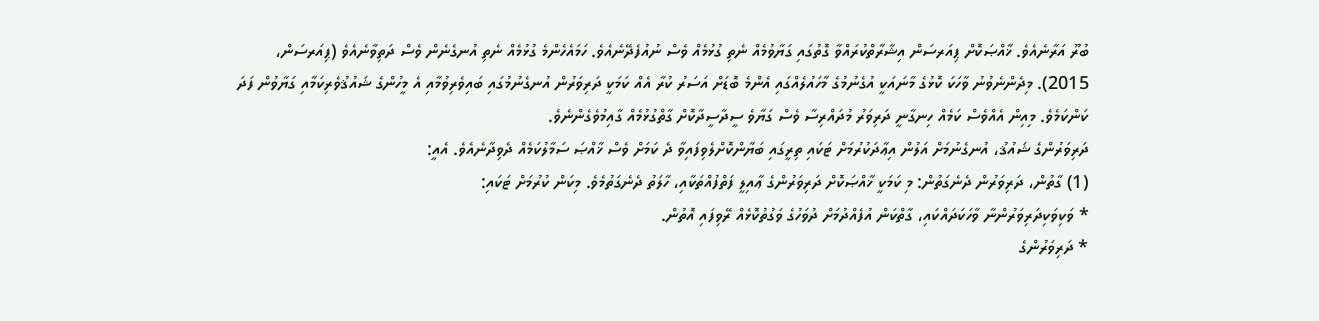ބުރޫ އަރާނެއެވެ. ޚާއްޞަކޮށް ޕިއަރސަން އިޝާރާތްކުރައްވާ ގޮތުގައި ގަޔާވުމެއް ނެތި ގުޅުމެއް ވެސް ނުއުފެދޭނެއެވެ. ހަމައެހެންމެ ގުޅުމެއް ނެތި އުނގެނެން ވެސް ދަތިވާނެއެވެ (ޕިއަރސަން، 2015). މިދެންނެވުނު ވާހަކަ ކޮޅުގެ މާނައަކީ އުގެނުމުގެ މާހައުލެއްގައި އެންމެ ބޮޑަށް އަސަރު ކުރާ އެއް ކަމަކީ ދަރިވަރުން އުނގެނުމުގައި ބައިވެރިވުމާއި އެ މީހުންގެ ޝައުޤުވެރިކަމާއި ގަޔާވުން ފަދަ ކަންކަމެވެ. މިއިން އެއްވެސް ކަމެއް ހިނގާނީ ދަރިވަރު މުދައްރިސާ ވެސް ގަޔާވެ ސީދާސީދާކޮށް ގާތްގުޅުމެއް ގާއިމުވެގެންނެވެ.
ދަރިވަރުންގެ ޝައުޤު، އުނގެނުމަށް އަލުން އިޢާދަކުރުމަށް ޓަކައި ތިރީގައި ބަޔާންކޮށްލެވިފައިވާ ދެ ކަމަށް ވެސް ޚާއްޞަ ސަމާލުކަމެއް ދެވިދާނެއެވެ. އެއީ:
(1) ގާތުން، ދަރިވަރުން ދެނެގަތުން: މި ކަމަކީ ޚާއްޞަކޮށް ދަރިވަރުންގެ ޢާއިލީ ފަތްފުއްތަކާއި، ހާލަތު ދެނެގަތުމެވެ. މިކަން ކުރުމަށް ޓަކައި:
* ވަކިވަކިދަރިވަރުންނާ ވާހަކަދައްކައި، ގާތްކަން އުފެއްދުމަށް ދުވަހުގެ ވަގުތުކޮޅެއް ރޭވިފައި އޮތުން.
* ދަރިވަރުންގެ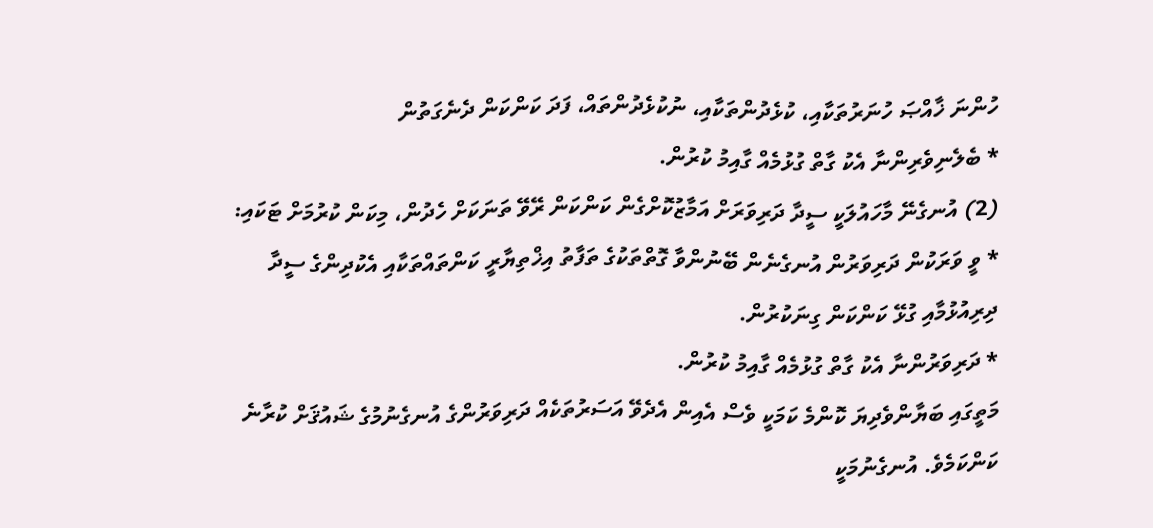ހުންނަ ޚާއްޞަ ހުނަރުތަކާއި، ކުޅެދުންތަކާއި، ނުކުޅެދުންތައް، ފަދަ ކަންކަން ދެނެގަތުން
* ބެލެނިވެރިންނާ އެކު ގާތް ގުޅުމެއް ގާއިމު ކުރުން.
(2) އުނގެނޭ މާހައުލަކީ ސީދާ ދަރިވަރަށް އަމާޒުކޮށްގެން ކަންކަން ރޭވޭ ތަނަކަށް ހެދުން، މިކަން ކުރުމަށް ޓަކައި:
* ވީ ވަރަކުން ދަރިވަރުން އުނގެނެން ބޭނުންވާ ގޮތްތަކުގެ ތަފާތު އިޚްތިޔާރީ ކަންތައްތަކާއި އެކުދިންގެ ސީދާ ދިރިއުޅުމާއި ގުޅޭ ކަންކަން ގިނަކުރުން.
* ދަރިވަރުންނާ އެކު ގާތް ގުޅުމެއް ގާއިމު ކުރުން.
މަތީގައި ބަޔާންވެދިޔަ ކޮންމެ ކަމަކީ ވެސް އެއިން އެދެވޭ އަސަރުތަކެއް ދަރިވަރުންގެ އުނގެނުމުގެ ޝައުޤަށް ކުރާނެ ކަންކަމެވެ. އުނގެނުމަކީ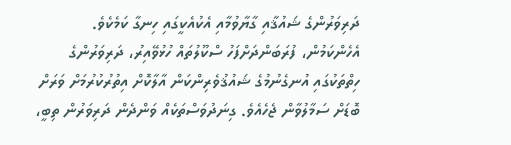ދަރިވަރުންގެ ޝައުޤާއި ގާޔާވުމާއި އެކުއެކީގައި ހިނގާ ކަމެކެވެ. އެހެންކަމުން، ފުރަބަންދަށްފަހު ސްކޫލުތައް ހުޅުވޭއިރު، ދަރިވަރުންގެ ހިތްތަކުގައި އުނގެނުމުގެ ޝައުޤުވެރިންކަން އާލާކޮށް އިތުރުކުރުމަށް ވަރަށް ބޮޑަށް ސަމާލުވާން ޖެހެއެވެ. ގިނަދުވަސްތަކެއް ވަންދެން ދަރިވަރުން ތިބީ،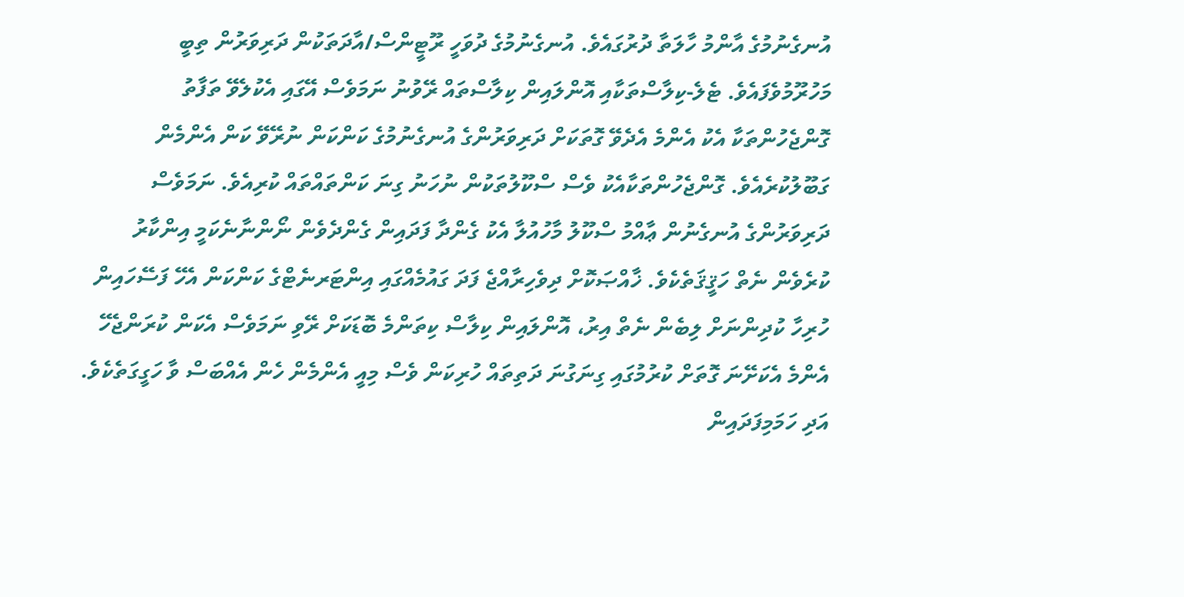އުނގެނުމުގެ އާންމު ހާލަތާ ދުރުގައެވެ. އުނގެނުމުގެ ދުވަހީ ރޫޓީންސް/އާދަތަކުން ދަރިވަރުން ތިބީ މަހުރޫމުވެފައެވެ. ޓެލެ-ކިލާސްތަކާއި އޮންލައިން ކިލާސްތައް ރޭވުނު ނަމަވެސް އޭގައި އެކުލެވޭ ތަފާތު ގޮންޖެހުންތަކާ އެކު އެންމެ އެދެވޭ ގޮތަކަށް ދަރިވަރުންގެ އުނގެނުމުގެ ކަންކަން ނުރޭވޭ ކަން އެންމެން ގަބޫލުކުރެއެވެ. ގޮންޖެހުންތަކާއެކު ވެސް ސްކޫލުތަކުން ނުހަނު ގިނަ ކަންތައްތައް ކުރިއެވެ. ނަމަވެސް ދަރިވަރުންގެ އުނގެނުން ޢާއްމު ސްކޫލު މާހުއުލާ އެކު ގެންދާ ފަދައިން ގެންދެވެން ނޯންނާނެކަމީ އިންކާރު ކުރެވެން ނެތް ހަޤީޤަތެކެވެ. ޚާއްޞަކޮށް ދިވެހިރާއްޖެ ފަދަ ގައުމެއްގައި އިންޓަރނެޓްގެ ކަންކަން އެހޭ ފަސޭހައިން ހުރިހާ ކުދިންނަށް ލިބެން ނެތް އިރު، އޮންލައިން ކިލާސް ކިތަންމެ ބޮޑަކަށް ރޭވި ނަމަވެސް އެކަން ކުރަންޖެހޭ އެންމެ އެކަށޭނަ ގޮތަށް ކުރުމުގައި ގިނަގުނަ ދަތިތައް ހުރިކަން ވެސް މިއީ އެންމެން ހެން އެއްބަސް ވާ ހަގީގަތެކެވެ. އަދި ހަމަމިފަދައިން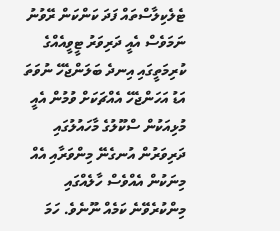ޓެލެކިލާސްތައް ފަދަ ކަންކަން ރޭވުނު ނަމަވެސް އެއީ ދަރިވަރު ޓީވީއެއްގެ ކުރިމަތީގައި އިނދެ ބަލަންޖެހޭ ނުވަތަ އަޑު އަހަންޖެހޭ އެއްޗަކަށް ވުމުން އެއީ މުޅިއަކުން ސްކޫލުގެ މާހައުލުގައި ދަރިވަރުން އުނގެނޭ މިންވަރާއި އެއް މިނަކުން އެއްވެސް ހާލެއްގައި މިންކުރެވޭނެ ކަމެއް ނޫނެވެ. ހަމަ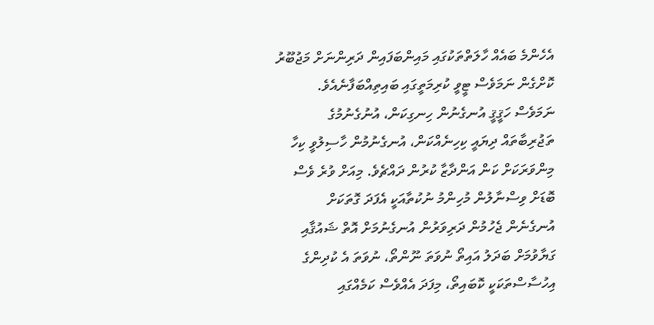އެހެންމެ ބައެއް ހާލަތްތަކުގައި މައިންބަފައިން ދަރިންނަށް މަޖުބޫރު ކޮށްގެން ނަމަވެސް ޓީވީ ކުރިމަތީގައި ބައިތިއްބަފާނެއެވެ. ނަމަވެސް ހަޤީޤީ އުނގެނުން ހިނގިކަން، އުނުގެނުމުގެ ތަޖުރިބާތައް ދިޔައީ ކިހިނެއްކަން، އުނގެނުމުން ހާސިލުވީ ކިހާ މިންވަރަކަށް ކަން އަންދާޒާ ކުރުން ދައްޗެވެ. މިއަށް ވުރެ ވެސް ބޮޑަށް ވިސްނާލުން މުހިންމު ނުކުތާއަކީ އެފަދަ ގޮތަކަށް އުނގެނެން ޖެހުމުން ދަރިވަރުން އުނގެނުމަށް އޮތް ޝައުޤާއި ގަޔާވުމަށް ބަދަލު އައިތޯ ނުވަތަ ނޫންތޯ، ނުވަތަ އެ ކުދިންގެ އިހުސާސްތަކަކީ ކޮބައިތޯ، މިފަދަ އެއްވެސް ކަމެއްގައި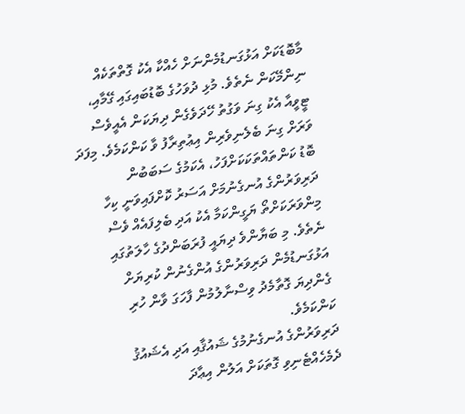މާބޮޑަކަށް އަޅުގަނޑުމެންނަށް ހެއްކާ އެކު ގޮތްތަކެއް ނިންމޭކަން ނެތެވެ. މުޅި ދުވަހުގެ ބޮޑުބައިގައި ގޭމާއި، ޓީވީއާ އެކު ގިނަ ވަގުތު ހޭދަވެގެން ދިޔަކަން އެއީވެސް ވަރަށް ގިނަ ބެލެނިވެރިން އިޢުތިރާފު ވާ ކަންކަމެވެ. މިފަދަ ބޮޑު ކަންތައްތަކަކަށްފަހު، އެކަމުގެ ސަބަބުން ދަރިވަރުންގެ އުނގެނުމަށް އަސަރު ކޮށްފައިވަނީ ކިހާ މިންވަރަކަށްތޯ ޔަގީންކަމާ އެކު އަދި ބެލިފައެއް ވެސް ނެތެވެ. މި ބަޔާންވެ ދިޔައީ ފުރަބަންދުގެ ހާލަތުގައި އަޅުގަނޑުމެން ދަރިވަރުންގެ އުންގެނުން ކުރިޔަށް ގެންދިޔަ ގޮތާމެދު ވިސްނާލުމުން ފާހަގަ ވާން ހުރި ކަންކަމެވެ.
ދަރިވަރުންގެ އުނގެނުމުގެ ޝައުޤާއި އަދި އެޝައުޤު ދެމެހެއްޓެނިވި ގޮތަކަށް އަލުން އިޢާދަ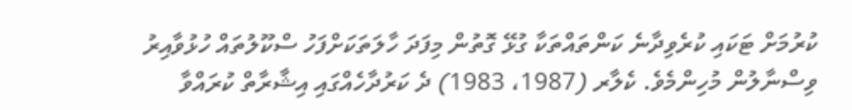ކުރުމަށް ޓަކައި ކުރެވިދާނެ ކަންތައްތަކާ ގުޅޭ ގޮތުން މިފަދަ ހާލަތަކަށްފަހު ސްކޫލުތައް ހުޅުވާއިރު ވިސްނާލުން މުހިންމެވެ. ކެލާރ (1987، 1983) ދެ ކަރުދާހެއްގައި އިޝާރާތް ކުރައްވާ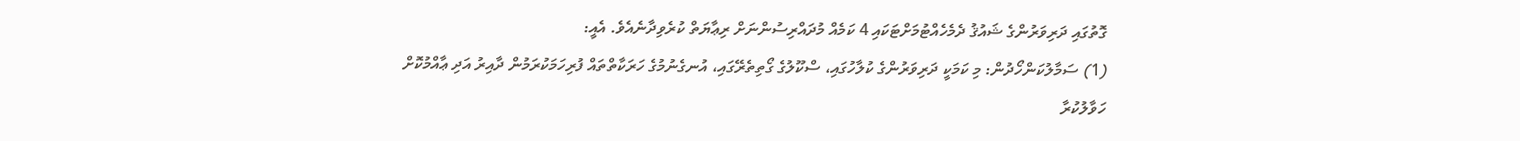ގޮތުގައި ދަރިވަރުންގެ ޝައުޤު ދެމެހެއްޓުމަށްޓަކައި 4 ކަމެއް މުދައްރިސުންނަށް ރިޢާޔަތް ކުރެވިދާނެއެވެ. އެއީ:
(1) ސަމާލުކަންހޯދުން: މި ކަމަކީ ދަރިވަރުންގެ ކުލާހުގައި، ސްކޫލުގެ ގޯތިތެރޭގައި، އުނގެނުމުގެ ހަރަކާތްތައް ފުރިހަމަކުރަމުން ދާއިރު އަދި ޢާއްމުކޮށް ހަވާލުކުރާ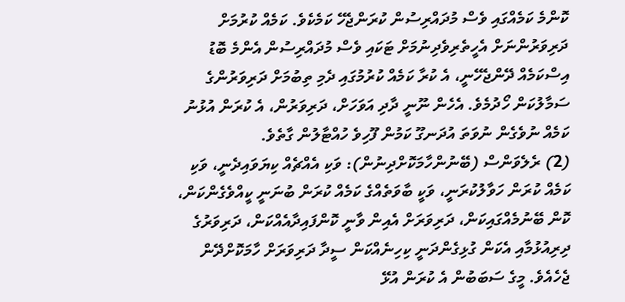ކޮންމެ ކަމެއްގައި ވެސް މުދައްރިސުން ކުރަންޖެހޭ ކަމެކެވެ. ކަމެއް ކުރުމަށް ދަރިވަރުންނަށް އެހީތެރިވެދިނުމަށް ޓަކައި ވެސް މުދައްރިސުން އެންމެ ބޮޑު އިސްކަމެއް ދޭންޖެހޭނީ، އެ ކުރާ ކަމެއް ކުރުމުގައި ދެމި ތިބުމަށް ދަރިވަރުންގެ ސަމާލުކަން ހޯދުމެވެ. އެހެން ނޫނީ ދާދި އަވަހަށް، ދަރިވަރުން، އެ ކުރަން އުޅުނު ކަމެއް ނުވެގެން ނުވަތަ އުދަނގޫ ކަމުން ފޫހިވެ ހުއްޓާލުން ގާތެވެ.
(2) ރެލެވަންސް (ބޭނުންހާމަކޮށްދިނުން): ވަކި އެއްޗެއް ކިޔަވައިދެނީ، ވަކި ކަމެއް ކުރަން ހަވާލުކުރަނީ، ވަކީ ބާވަތެއްގެ ކަމެއް ކުރަން ބުނަނީ ކީއްވެގެންކަން، ކޮން ބޭނުމެއްގައިކަން، ދަރިވަރަށް އެއިން ވާނީ ކޮންފައިދާއެއްކަން، ދަރިވަރުގެ ދިރިއުޅުމާއި އެކަން ގުޅިގެންދަނީ ކިހިނެއްކަން ސީދާ ދަރިވަރަށް ހާމަކޮށްދޭން ޖެހެއެވެ. މީގެ ސަބަބުން އެ ކުރަން އުޅޭ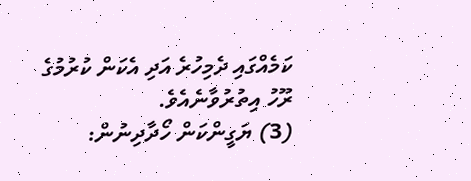ކަމެއްގައި ދެމިހުރެ އަދި އެކަން ކުރުމުގެ ރޫހު އިތުރުވާނެއެވެ.
(3) ޔަގީންކަން ހޯދާދިނުން: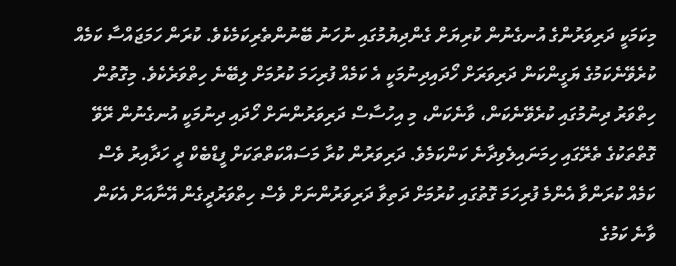މިކަމަކީ ދަރިވަރުންގެ އުނގެނުން ކުރިޔަށް ގެންދިޔުމުގައި ނުހަނު ބޭނުންތެރިކަމެކެވެ. ކުރަން ހަމަޖައްސާ ކަމެއް ކުރެވޭނެކަމުގެ ޔަގީންކަން ދަރިވަރަށް ހޯދައިދިނުމަކީ އެ ކަމެއް ފުރިހަމަ ކުރުމަށް ލިބޭނެ ހިތްވަރެކެވެ. މިގޮތުން ހިތްވަރު ދިނުމުގައި ކުރެވޭނެކަން، ވާނެކަން، މި އިހުސާސް ދަރިވަރުންނަށް ހޯދައި ދިނުމަކީ އުނގެނުން ރޭވޭ ގޮތްތަކުގެ ތެރޭގައި ހިމަނައިލެވިދާނެ ކަންކަމެވެ. ދަރިވަރުން ކުރާ މަސައްކަތްތަކަށް ފީޑްބެކް ދީ ހަދާއިރު ވެސް ކަމެއް ކުރަންވާ އެންމެ ފުރިހަމަ ގޮތުގައި ކުރުމަށް ދަތިވާ ދަރިވަރުންނަށް ވެސް ހިތްވަރުދީގެން އޭނާއަށް އެކަން ވާނެ ކަމުގެ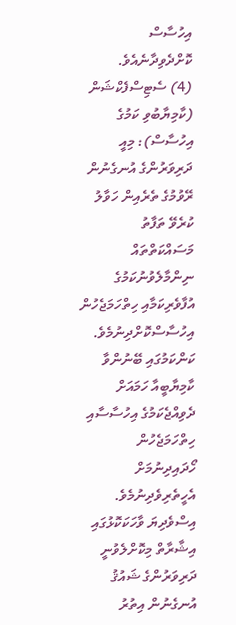އިހުސާސް ކޮށްދެވިދާނެއެވެ.
(4) ސެޓިސްފެކްޝަން (ކާމިޔާބުވި ކަމުގެ އިހުސާސް): މިއީ ދަރިވަރުންގެ އުނގެނުން ރޭވުމުގެ ތެރެއިން ހަވާލު ކުރެވޭ ތަފާތު މަސައްކަތްތައް ނިންމާލެވުނުކަމުގެ އުފާވެރިކަމާއި ހިތްހަމަޖެހުން އިހުސާސްކޮށްދިނުމެވެ. ކަންކަމުގައި ބޭނުންވާ ކާމިޔާބީއާ ހަމައަށް ދެވިއްޖެކަމުގެ އިހުސާސާއި ހިތްހަމަޖެހުން ހޯދައިދިނުމަށް އެހީތެރިވެދިނުމެވެ.
އިސްވެދިޔަ ވާހަކަކޮޅުގައި އިޝާރާތް މިކޮށްލެވުނީ ދަރިވަރުންގެ ޝައުޤު އުނގެނުން އިތުރު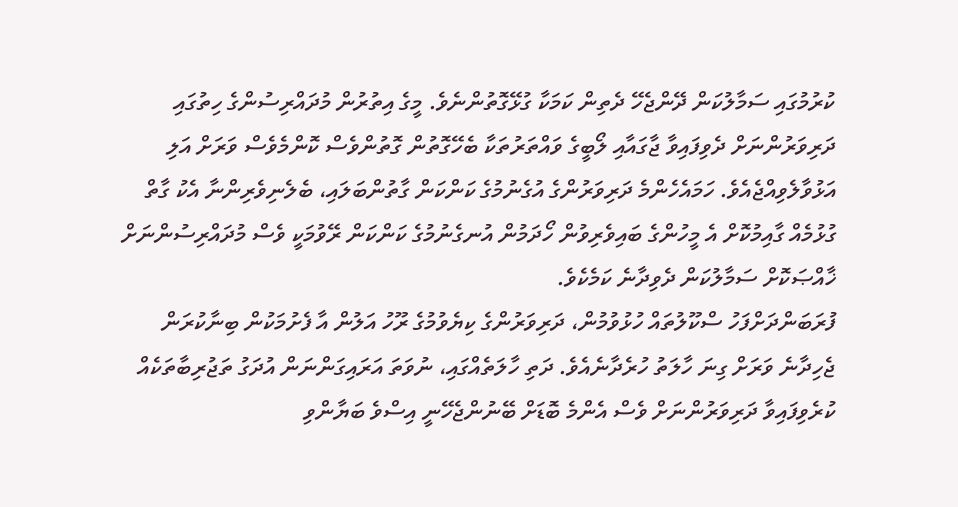ކުރުމުގައި ސަމާލުކަން ދޭންޖެހޭ ދެތިން ކަމަކާ ގުޅޭގޮތުންނެވެ. މީގެ އިތުރުން މުދައްރިސުންގެ ހިތުގައި ދަރިވަރުންނަށް ދެވިފައިވާ ޖާގައާއި ލޯބީގެ ވައްތަރުތަކާ ބެހޭގޮތުން ގޮތުންވެސް ކޮންމެވެސް ވަރަށް އަލި އަޅުވާލެވިއްޖެއެވެ. ހަމައެހެންމެ ދަރިވަރުންގެ އުގެނުމުގެ ކަންކަން ގާތުންބަލައި، ބެލެނިވެރިންނާ އެކު ގާތް ގުޅުމެއް ގާއިމުކޮށް އެ މީހުންގެ ބައިވެރިވުން ހޯދަމުން އުނގެނުމުގެ ކަންކަން ރޭވުމަކީ ވެސް މުދައްރިސުންނަށް ޚާއްޞަކޮށް ސަމާލުކަން ދެވިދާނެ ކަމެކެވެ.
ފުރަބަންދަށްފަހު ސްކޫލުތައް ހުޅުވުމުން، ދަރިވަރުންގެ ކިޔެވުމުގެ ރޫހު އަލުން އާ ފެށުމަކުން ބިނާކުރަން ޖެހިދާނެ ވަރަށް ގިނަ ހާލަތު ހުރެދާނެއެވެ. ދަތި ހާލަތެއްގައި، ނުވަތަ އަރައިގަންނަން އުދަގު ތަޖުރިބާތަކެއް ކުރެވިފައިވާ ދަރިވަރުންނަށް ވެސް އެންމެ ބޮޑަށް ބޭނުންޖެހޭނީ އިސްވެ ބަޔާންވި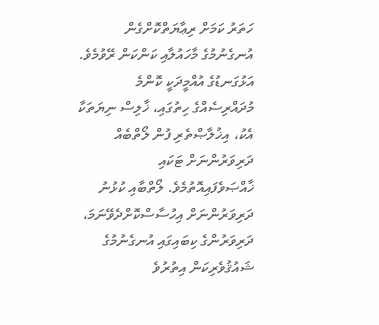ހަތަރު ކަމަށް ރިޢާޔަތްކޮށްގެން އުނގެނުމުގެ މާހައުލާއި ކަންކަން ރޭވުމެވެ. އަޅުގަނޑުގެ އުއްމީދަކީ ކޮންމެ މުދައްރިސެއްގެ ހިތުގައި، ޚާލިސް ނިޔަތަކާ އެކު، އިޚުލާޞްތެރި ފުން ލޯތްބެއް ދަރިވަރުންނަށް ޓަކައި ޚާއްޞަވެފައިއޮތުމެވެ. ލޯތްބާއި ކުޅުނު ދަރިވަރުންނަށް އިހުސާސްކޮށްދެވޭނަމަ، ދަރިވަރުންގެ ކިބައިގައި އުނގެނުމުގެ ޝައުޤުވެރިކަން އިތުރުވެ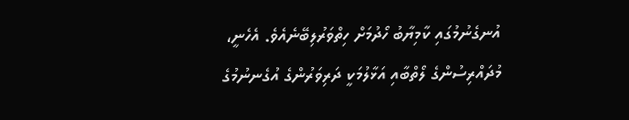އުނގެނުމުގައި ކާމިޔާބު ހޯދުމަށް ހިތްވަރުލިބޭނެއެވެ. އެހެނީ، މުދައްރިސުންގެ ލޯތްބާއި އަޅާލުމަކީ ދަރިވަރުންގެ އުގެނނުމުގެ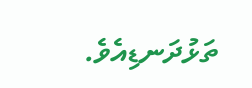ތަޅުދަނޑިއެވެ.